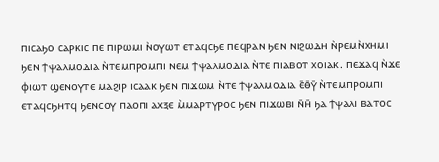ⲡⲓⲥⲁϧⲟ ⲥⲁⲣⲕⲓⲥ ⲡⲉ ⲡⲓⲣⲱⲙⲓ ⲛ̀ⲟⲩⲱⲧ ⲉⲧⲁϥⲥϧⲉ ⲡⲉϥⲣⲁⲛ ϧⲉⲛ ⲛⲓϩⲱⲇⲏ ⲛ̀ⲣⲉⲙⲛ̀ⲭⲏⲙⲓ ϧⲉⲛ ϯⲯⲁⲗⲙⲟⲇⲓⲁ ⲛ̀ⲧⲉⲙⲡⲣⲟⲙⲡⲓ ⲛⲉⲙ ϯⲯⲁⲗⲙⲟⲇⲓⲁ ⲛ̀ⲧⲉ ⲡⲓⲁⲃⲟⲧ ⲭⲟⲓⲁⲕ. ⲡⲉϫⲁϥ ⲛ̀ϫⲉ ⲫⲓⲱⲧ ϣⲉⲛⲟⲩⲧⲉ ⲙⲁϩⲓⲣ ⲓⲥⲁⲁⲕ ϧⲉⲛ ⲡⲓϫⲱⲙ ⲛ̀ⲧⲉ ϯⲯⲁⲗⲙⲟⲇⲓⲁ ⲉ̄ⲑ̄ⲩ̄ ⲛ̀ⲧⲉⲙⲡⲣⲟⲙⲡⲓ ⲉⲧⲁϥⲥϧⲏⲧϥ ϧⲉⲛⲥⲟⲩ ⲡⲁⲟⲡⲓ ⲁⲭⲝⲉ ⲙ̀ⲙⲁⲣⲧⲩⲣⲟⲥ ϧⲉⲛ ⲡⲓϫⲱⲃⲓ ⲛ̄ⲏ̄ ϧⲁ ϯⲯⲁⲗⲓ ⲃⲁⲧⲟⲥ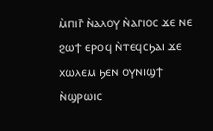ⲙ̀ⲡⲓⲅ̄ ⲛ̀ⲁⲗⲟⲩ ⲛ̀ⲁⲅⲓⲟⲥ ϫⲉ ⲛⲉ ϩⲱϯ ⲉⲣⲟϥ ⲛ̀ⲧⲉϥⲥϧⲁⲓ ϫⲉ
ⲭⲱⲗⲉⲙ ϧⲉⲛ ⲟⲩⲛⲓϣϯ ⲛ̀ϣⲣⲱⲓⲥ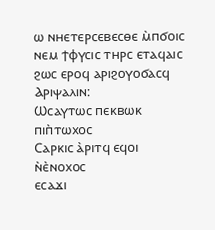ⲱ ⲛⲏⲉⲧⲉⲣⲥⲉⲃⲉⲥⲑⲉ ⲙ̀ⲡϭⲟⲓⲥ
ⲛⲉⲙ ϯⲫⲩⲥⲓⲥ ⲧⲏⲣⲥ ⲉⲧⲁϥⲁⲓⲥ
ϩⲱⲥ ⲉⲣⲟϥ ⲁⲣⲓϩⲟⲩⲟϭⲁⲥϥ
Ⲁⲣⲓⲯⲁⲗⲓⲛ:
Ⲱⲥⲁⲩⲧⲱⲥ ⲡⲉⲕⲃⲱⲕ ⲡⲓⲡ̀ⲧⲱⲭⲟⲥ
Ⲥⲁⲣⲕⲓⲥ ⲁ̀ⲣⲓⲧϥ ⲉϥⲟⲓ ⲛ̀ⲉ̀ⲛⲟⲭⲟⲥ
ⲉⲥⲁϫⲓ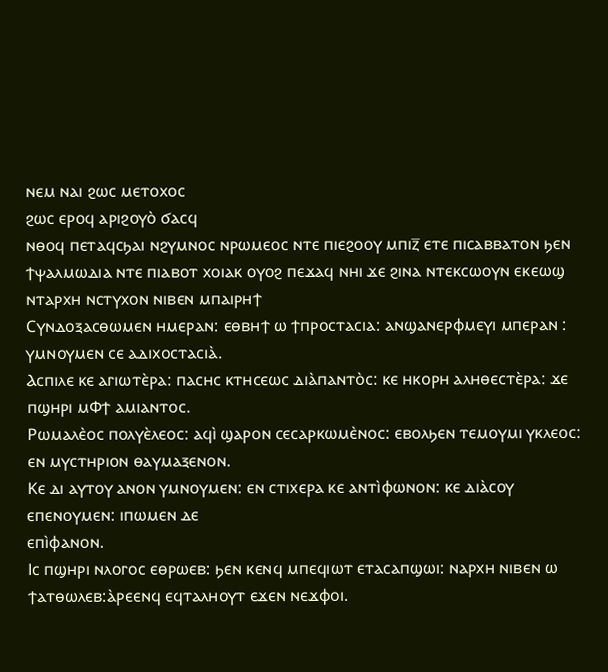ⲛⲉⲙ ⲛⲁⲓ ϩⲱⲥ ⲙⲉⲧⲟⲭⲟⲥ
ϩⲱⲥ ⲉⲣⲟϥ ⲁⲣⲓϩⲟⲩⲟ̀ ϭⲁⲥϥ
ⲛⲑⲟϥ ⲡⲉⲧⲁϥⲥϧⲁⲓ ⲛϩⲩⲙⲛⲟⲥ ⲛⲣⲱⲙⲉⲟⲥ ⲛⲧⲉ ⲡⲓⲉϩⲟⲟⲩ ⲙⲡⲓⲍ̅ ⲉⲧⲉ ⲡⲓⲥⲁⲃⲃⲁⲧⲟⲛ ϧⲉⲛ ϯⲯⲁⲗⲙⲱⲇⲓⲁ ⲛⲧⲉ ⲡⲓⲁⲃⲟⲧ ⲭⲟⲓⲁⲕ ⲟⲩⲟϩ ⲡⲉϫⲁϥ ⲛⲏⲓ ϫⲉ ϩⲓⲛⲁ ⲛⲧⲉⲕⲥⲱⲟⲩⲛ ⲉⲕⲉⲱϣ ⲛⲧⲁⲣⲭⲏ ⲛⲥⲧⲩⲭⲟⲛ ⲛⲓⲃⲉⲛ ⲙⲡⲁⲓⲣⲏϯ
Ⲥⲩⲛⲇⲟⲝⲁⲥⲑⲱⲙⲉⲛ ⲏⲙⲉⲣⲁⲛ: ⲉⲑⲃⲏϯ ⲱ ϯⲡⲣⲟⲥⲧⲁⲥⲓⲁ: ⲁⲛϣⲁⲛⲉⲣⲫⲙⲉⲩⲓ ⲙⲡⲉⲣⲁⲛ : ⲩⲙⲛⲟⲩⲙⲉⲛ ⲥⲉ ⲁⲇⲓⲭⲟⲥⲧⲁⲥⲓⲁ̀.
Ⲁⲥⲡⲓⲗⲉ ⲕⲉ ⲁⲅⲓⲱⲧⲉ̀ⲣⲁ: ⲡⲁⲥⲏⲥ ⲕⲧⲏⲥⲉⲱⲥ ⲇⲓⲁ̀ⲡⲁⲛⲧⲟ̀ⲥ: ⲕⲉ ⲏⲕⲟⲣⲏ ⲁⲗⲏⲑⲉⲥⲧⲉ̀ⲣⲁ: ϫⲉ ⲡϣⲏⲣⲓ ⲙⲪϯ ⲁⲙⲓⲁⲛⲧⲟⲥ.
Ⲣⲱⲙⲁⲗⲉ̀ⲟⲥ ⲡⲟⲗⲩⲉ̀ⲗⲉⲟⲥ: ⲁϥⲓ̀ ϣⲁⲣⲟⲛ ⲥⲉⲥⲁⲣⲕⲱⲙⲉ̀ⲛⲟⲥ: ⲉⲃⲟⲗϧⲉⲛ ⲧⲉⲙⲟⲩⲙⲓ ⲩⲕⲗⲉⲟⲥ: ⲉⲛ ⲙⲩⲥⲧⲏⲣⲓⲟⲛ ⲑⲁⲩⲙⲁⲝⲉⲛⲟⲛ.
Ⲕⲉ ⲇⲓ ⲁⲩⲧⲟⲩ ⲁⲛⲟⲛ ⲩⲙⲛⲟⲩⲙⲉⲛ: ⲉⲛ ⲥⲧⲓⲭⲉⲣⲁ ⲕⲉ ⲁⲛⲧⲓ̀ⲫⲱⲛⲟⲛ: ⲕⲉ ⲇⲓⲁ̀ⲥⲟⲩ ⲉⲡⲉⲛⲟⲩⲙⲉⲛ: ⲓⲡⲱⲙⲉⲛ ⲇⲉ
ⲉⲡⲓ̀ⲫⲁⲛⲟⲛ.
Ⲓⲥ ⲡϣⲏⲣⲓ ⲛⲗⲟⲅⲟⲥ ⲉⲑⲣⲱⲉⲃ: ϧⲉⲛ ⲕⲉⲛϥ ⲙⲡⲉϥⲓⲱⲧ ⲉⲧⲁⲥⲁⲡϣⲱⲓ: ⲛⲁⲣⲭⲏ ⲛⲓⲃⲉⲛ ⲱ ϯⲁⲧⲑⲱⲗⲉⲃ:ⲁ̀ⲣⲉⲉⲛϥ ⲉϥⲧⲁⲗⲏⲟⲩⲧ ⲉϫⲉⲛ ⲛⲉϫⲫⲟⲓ.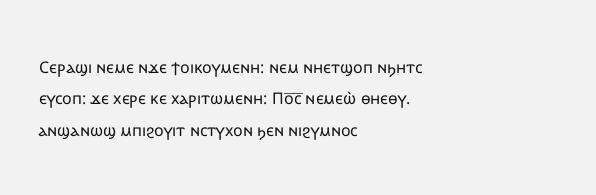Ⲥⲉⲣⲁϣⲓ ⲛⲉⲙⲉ ⲛϫⲉ ϯⲟⲓⲕⲟⲩⲙⲉⲛⲏ: ⲛⲉⲙ ⲛⲏⲉⲧϣⲟⲡ ⲛϧⲏⲧⲥ ⲉⲩⲥⲟⲡ: ϫⲉ ⲭⲉⲣⲉ ⲕⲉ ⲭⲁⲣⲓⲧⲱⲙⲉⲛⲏ: Ⲡⲟ̅ⲥ̅ ⲛⲉⲙⲉⲱ̀ ⲑⲏⲉⲑⲩ.
ⲁⲛϣⲁⲛⲱϣ ⲙⲡⲓϩⲟⲩⲓⲧ ⲛⲥⲧⲩⲭⲟⲛ ϧⲉⲛ ⲛⲓϩⲩⲙⲛⲟⲥ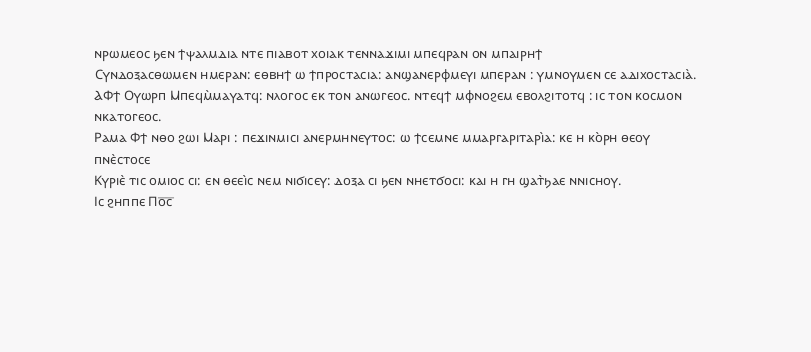ⲛⲣⲱⲙⲉⲟⲥ ϧⲉⲛ ϯⲯⲁⲗⲙⲇⲓⲁ ⲛⲧⲉ ⲡⲓⲁⲃⲟⲧ ⲭⲟⲓⲁⲕ ⲧⲉⲛⲛⲁϫⲓⲙⲓ ⲙⲡⲉϥⲣⲁⲛ ⲟⲛ ⲙⲡⲁⲓⲣⲏϯ
Ⲥⲩⲛⲇⲟⲝⲁⲥⲑⲱⲙⲉⲛ ⲏⲙⲉⲣⲁⲛ: ⲉⲑⲃⲏϯ ⲱ ϯⲡⲣⲟⲥⲧⲁⲥⲓⲁ: ⲁⲛϣⲁⲛⲉⲣⲫⲙⲉⲩⲓ ⲙⲡⲉⲣⲁⲛ : ⲩⲙⲛⲟⲩⲙⲉⲛ ⲥⲉ ⲁⲇⲓⲭⲟⲥⲧⲁⲥⲓⲁ̀.
ⲀⲪϯ Ⲟⲩⲱⲣⲡ Ⲙⲡⲉϥⲙ̀ⲙⲁⲩⲁⲧϥ: ⲛⲗⲟⲅⲟⲥ ⲉⲕ ⲧⲟⲛ ⲁⲛⲱⲅⲉⲟⲥ. ⲛⲧⲉϥϯ ⲙⲫⲛⲟϩⲉⲙ ⲉⲃⲟⲗϩⲓⲧⲟⲧϥ : ⲓⲥ ⲧⲟⲛ ⲕⲟⲥⲙⲟⲛ ⲛⲕⲁⲧⲟⲅⲉⲟⲥ.
Ⲣⲁⲙⲁ Ⲫϯ ⲛⲑⲟ ϩⲱⲓ Ⲙⲁⲣⲓ : ⲡⲉϫⲓⲛⲙⲓⲥⲓ ⲁⲛⲉⲣⲙⲏⲛⲉⲩⲧⲟⲥ: ⲱ ϯⲥⲉⲙⲛⲉ ⲙⲙⲁⲣⲅⲁⲣⲓⲧⲁⲣⲓ̀ⲁ: ⲕⲉ ⲏ ⲕⲟ̀ⲣⲏ ⲑⲉⲟⲩ ⲡⲛⲉ̀ⲥⲧⲟⲥⲉ
Ⲕⲩⲣⲓⲉ̀ ⲧⲓⲥ ⲟⲙⲓⲟⲥ ⲥⲓ: ⲉⲛ ⲑⲉⲉⲓ̀ⲥ ⲛⲉⲙ ⲛⲓϭⲓⲥⲉⲩ: ⲇⲟⲝⲁ ⲥⲓ ϧⲉⲛ ⲛⲏⲉⲧϭⲟⲥⲓ: ⲕⲁⲓ ⲏ ⲅⲏ ϣⲁⲧ̀ϧⲁⲉ ⲛⲛⲓⲥⲏⲟⲩ.
Ⲓⲥ ϩⲏⲡⲡⲉ Ⲡⲟ̅ⲥ̅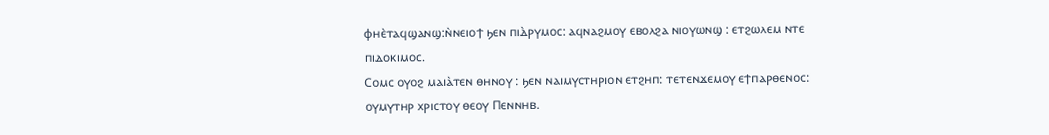ⲫⲏⲉ̀ⲧⲁϥϣⲁⲛϣ:ⲛ̀ⲛⲉⲓⲟϯ ϧⲉⲛ ⲡⲓⲇ̀ⲣⲩⲙⲟⲥ: ⲁϥⲛⲁϩⲙⲟⲩ ⲉⲃⲟⲗϩⲁ ⲛⲓⲟⲩⲱⲛϣ : ⲉⲧϩⲱⲗⲉⲙ ⲛⲧⲉ ⲡⲓⲇⲟⲕⲓⲙⲟⲥ.
Ⲥⲟⲙⲥ ⲟⲩⲟϩ ⲙⲁⲓⲁ̀ⲧⲉⲛ ⲑⲏⲛⲟⲩ : ϧⲉⲛ ⲛⲁⲓⲙⲩⲥⲧⲏⲣⲓⲟⲛ ⲉⲧϩⲏⲡ: ⲧⲉⲧⲉⲛϫⲉⲙⲟⲩ ⲉϯⲡⲁⲣⲑⲉⲛⲟⲥ: ⲟⲩⲙⲩⲧⲏⲣ ⲭⲣⲓⲥⲧⲟⲩ ⲑⲉⲟⲩ Ⲡⲉⲛⲛⲏⲃ.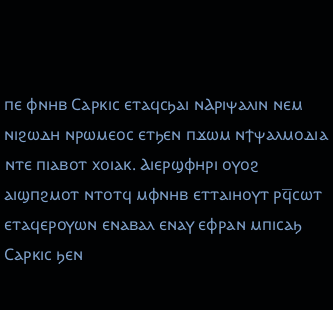ⲡⲉ ⲫⲛⲏⲃ Ⲥⲁⲣⲕⲓⲥ ⲉⲧⲁϥⲥϧⲁⲓ ⲛⲀⲣⲓⲯⲁⲗⲓⲛ ⲛⲉⲙ ⲛⲓϩⲱⲇⲏ ⲛⲣⲱⲙⲉⲟⲥ ⲉⲧϧⲉⲛ ⲡϫⲱⲙ ⲛϯⲯⲁⲗⲙⲟⲇⲓⲁ ⲛⲧⲉ ⲡⲓⲁⲃⲟⲧ ⲭⲟⲓⲁⲕ. Ⲁⲓⲉⲣϣⲫⲏⲣⲓ ⲟⲩⲟϩ ⲁⲓϣⲡϩⲙⲟⲧ ⲛⲧⲟⲧϥ ⲙⲫⲛⲏⲃ ⲉⲧⲧⲁⲓⲏⲟⲩⲧ ⲣϥ̅ⲥⲱⲧ ⲉⲧⲁϥⲉⲣⲟⲩⲱⲛ ⲉⲛⲁⲃⲁⲗ ⲉⲛⲁⲩ ⲉⲫⲣⲁⲛ ⲙⲡⲓⲥⲁϧ Ⲥⲁⲣⲕⲓⲥ ϧⲉⲛ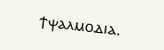ϯⲯⲁⲗⲙⲟⲇⲓⲁ.